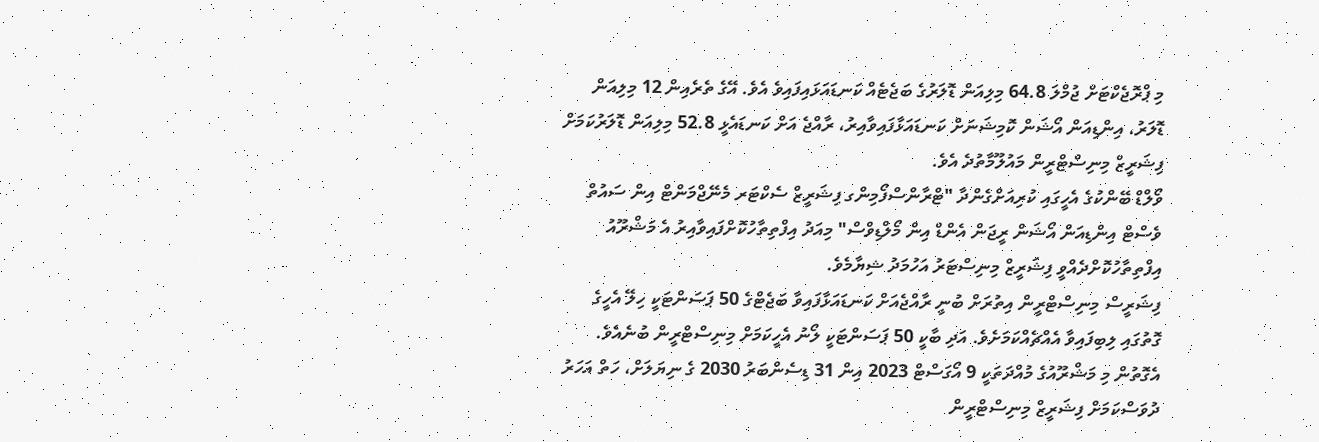މި ޕްރޮޖެކްޓަށް ޖުމްލަ 64.8 މިލިއަން ޑޮލަރުގެ ބަޖެޓެއް ކަނޑައަޅައިފައިވެ އެވެ. އޭގެ ތެރެއިން 12 މިލިއަން ޑޮލަރު، އިންޑިއަން އޯޝަން ކޮމިޝަނަށް ކަނޑައަޅާފައިވާއިރު، ރާއްޖެ އަށް ކަނޑައެޅީ 52.8 މިލިއަން ޑޮލަރުކަމަށް ފިޝަރީޒް މިނިސްޓްރީން މައުލޫމާތުދެ އެވެ.
ވޯލްޑް ބޭންކުގެ އެހީގައި ކުރިއަށްގެންދާ "ޓްރާންސްފޯމިންގ ފިޝަރީޒް ސެކްޓަރ މެނޭޖްމަންޓް އިން ސައުތް ވެސްޓް އިންޑިއަން އޯޝަން ރީޖަން އެންޑް އިން މޯލްޑިވްސް" މިއަދު އިފްތިތާހުކޮށްފައިވާއިރު އެ މަޝްރޫއު އިފްތިތާހުކޮށްދެއްވީ ފިޝަރީޒް މިނިސްޓަރު އަހުމަދު ޝިޔާމެވެ.
ފިޝަރީސް މިނިސްޓްރީން އިތުރަށް ބުނީ ރާއްޖެއަށް ކަނޑައަޅާފައިވާ ބަޖެޓްގެ 50 ޕަސަންޓަކީ ހިލޭ އެހީގެ ގޮތުގައި ލިބިފައިވާ އެއްޗެއްކަމަށެވެ. އަދި ބާކީ 50 ޕަސަންޓަކީ ލޯނު އެހީކަމަށް މިނިސްޓްރީން ބުނެއެވެ. އެގޮތުން މި މަޝްރޫއުގެ މުއްދަތަކީ 9 އޯގަސްޓް 2023 އިން 31 ޑިސެންބަރު 2030 ގެ ނިޔަލަށް، ހަތް އަހަރު ދުވަސްކަމަށް ފިޝަރީޒް މިނިސްޓްރީން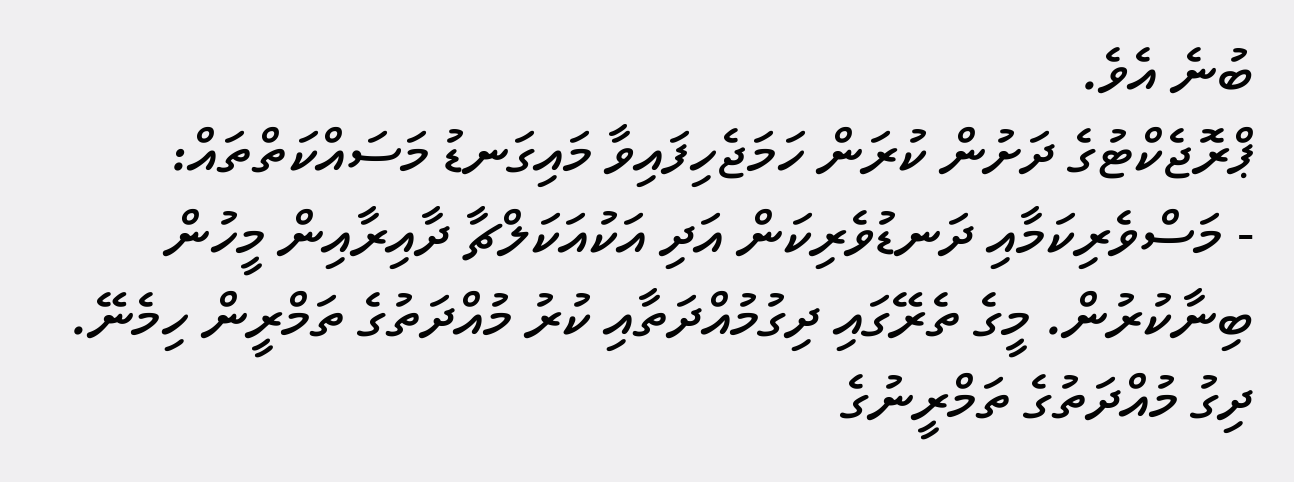ބުނެ އެވެ.
ޕްރޮޖެކްޓުގެ ދަށުން ކުރަން ހަމަޖެހިފައިވާ މައިގަނޑު މަސައްކަތްތައް:
- މަސްވެރިކަމާއި ދަނޑުވެރިކަން އަދި އަކުއަކަލްޗާ ދާއިރާއިން މީހުން ބިނާކުރުން. މީގެ ތެރޭގައި ދިގުމުއްދަތާއި ކުރު މުއްދަތުގެ ތަމްރީން ހިމެނޭ. ދިގު މުއްދަތުގެ ތަމްރީނުގެ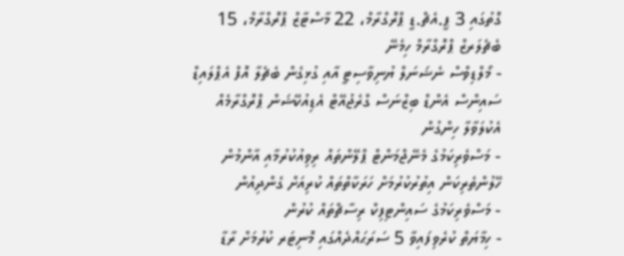ގޮތުގައި 3 ޕީ.އެޗް.ޑީ ޕްރޮގްރާމް، 22 މާސްޓާޒް ޕްރޮގްރާމް، 15 ބެޗެލަރޒް ޕްރޮގްރާމް ހިމެނޭ
- މޯލްޑިވްސް ނެޝަނަލް ޔުނިވާސިޓީ އާއި ގުޅިގެން ބެޗެލާ އޮފް އެޕްލައިޑް ސައިންސް އެންޑް ބިޒްނަސް ގްރެޖުއޭޓް އެޑިއުކޭޝަން ޕްރޮގްރާމެއް އެކުލަވާލާ ހިންގުން
- މަސްވެރިކަމުގެ މެނޭޖްމަންޓް ޕްލޭންތައް ރިވިއުކުރުމާއި އާންމުން ހޭލުންތެރިކަން އިތުރުކުރުމަށް ހަރަކާތްތައް ކުރިއަށް ގެންދިއުން
- މަސްވެރިކަމުގެ ސައިންޓިފިކް ރިސާޗްތައް ކުރުން
- ހިމާޔަތް ކުރެވިފައިވާ 5 ސަރަޙައްދެއްގައި މޮނިޓަރ ކުރުމަށް ރާޑާ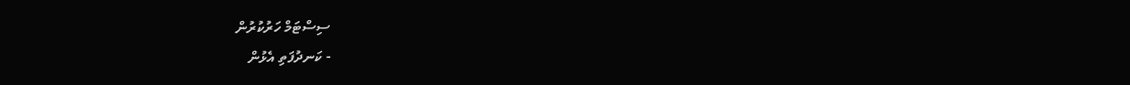ސިސްޓަމް ހަރުކުރުން
- ކަނދުފަތި އެޅުން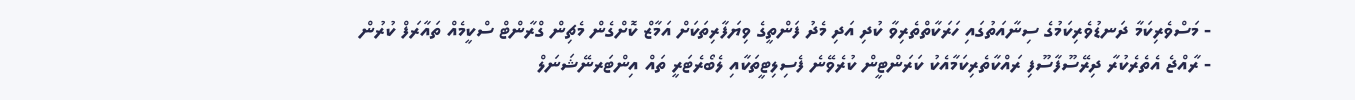- މަސްވެރިކަމާ ދަނޑުވެރިކަމުގެ ސިނާއަތުގައި ހަރަކާތްތެރިވާ ކުދި އަދި މެދު ފަންތީގެ ވިޔަފާރިތަކަށް އަމާޒް ކޮށްގެން މެޗިން ގްރާންޓް ސްކީމެއް ތައާރަފް ކުރުން
- ރާއްޖެ އެތެރެކުރާ ދިރޭސޫފާސޫފި ރައްކާތެރިކަމާއެކު ކަރަންޓީން ކުރެވޭނެ ފެސިލިޓީތަކާއި ލެބޯރެޓަރީ ތައް އިންޓަރނޭޝަނަލް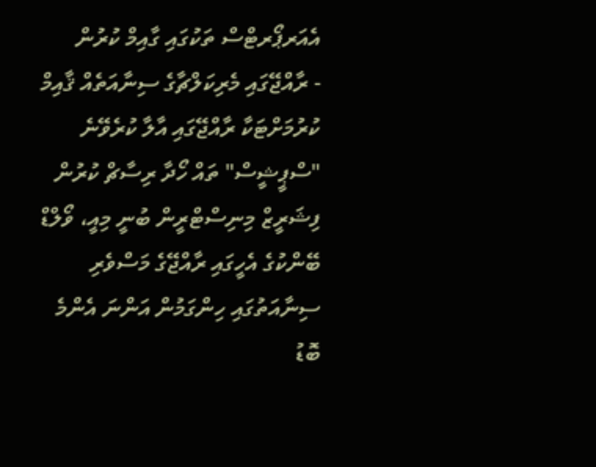އެއަރޕޯރޓްސް ތަކުގައި ގާއިމް ކުރުން
- ރާއްޖޭގައި މެރިކަލްޗާގެ ސިނާއަތެއް ޤާއިމް ކުރުމަށްޓަކާ ރާއްޖޭގައި އާލާ ކުރެވޭނެ "ސްޕީޝީސް" ތައް ހޯދާ ރިސާޗް ކުރުން
ފިޝަރީޒް މިނިސްޓްރީން ބުނީ މިއީ، ވޯލްޑް ބޭންކުގެ އެހީގައި ރާއްޖޭގެ މަސްވެރި ސިނާއަތުގައި ހިންގަމުން އަންނަ އެންމެ ބޮޑު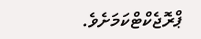ޕްރޮޖެކްޓްކަމަށެވެ.